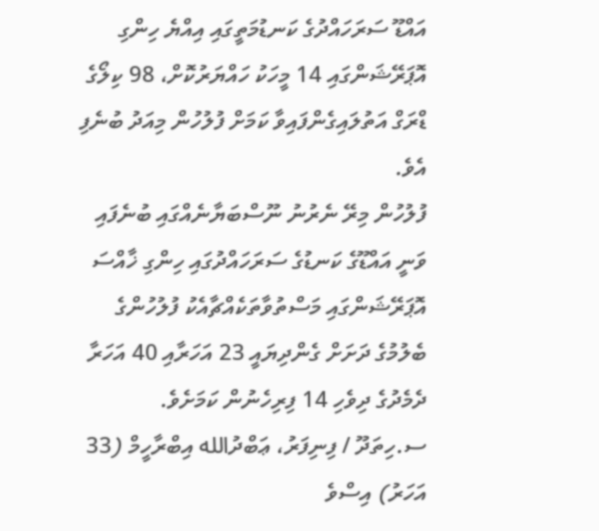އައްޑޫ ސަރަހައްދުގެ ކަނޑުމަތީގައި އިއްޔެ ހިންގި އޮޕަރޭޝަންގައި 14 މީހަކު ހައްޔަރުކޮށް، 98 ކިލޯގެ ޑްރަގް އަތުލައިގެންފައިވާ ކަމަށް ފުލުހުން މިއަދު ބުނެފި އެވެ.
ފުލުހުން މިރޭ ނެރުނު ނޫސްބަޔާނެއްގައި ބުނެފައި ވަނީ އައްޑޫގެ ކަނޑުގެ ސަރަހައްދުގައި ހިންގި ޚާއްސަ އޮޕަރޭޝަންގައި މަސްތުވާތަކެއްޗާއެކު ފުލުހުންގެ ބެލުމުގެ ދަށަށް ގެންދިޔައީ 23 އަހަރާއި 40 އަހަރާ ދެމެދުގެ ދިވެހި 14 ފިރިހެނުން ކަމަށެވެ.
ސ.ހިތަދޫ / ފިނިފަރު، ޢަބްދުالله އިބްރާހީމް (33 އަހަރު) އިސްވެ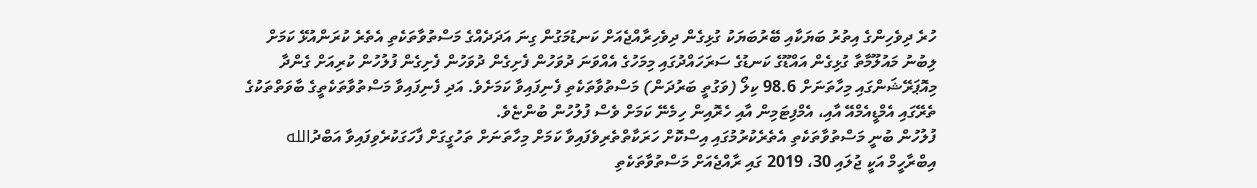ހުރެ ދިވެހިންގެ އިތުރު ބަޔަކާއި ބޭރުބަޔަކު ގުޅިގެން ދިވެހިރާއްޖެއަށް ކަނޑުމަގުން ގިނަ އަދަދެއްގެ މަސްތުވާތަކެތި އެތެރެ ކުރަންއުޅޭ ކަމަށް ލިބުނު މައުލޫމާތާ ގުޅިގެން އައްޑޫގެ ކަނޑުގެ ސަރަހައްދުގައި މިމަހުގެ އެއްވަނަ ދުވަހުން ފެށިގެން ދުވަހުން ފެށިގެން ފުލުހުން ކުރިއަށް ގެންދާ މިއޮޕަރޭޝަންގައި މިހާތަނަށް 98.6 ކިލޯ (ވަގުތީ ބަރުދަން) މަސްތުވާތަކެތި ފެނިފައިވާ ކަމަށެވެ. އަދި ފެނިފައިވާ މަސްތުވާތަކެތީގެ ބާވަތްތަކުގެ ތެރޭގައި އެމްޑީއެމްއޭ އާއި، އެމްފިޓަމިން އާއި ހެރޮއިން ހިމެނޭ ކަމަށް ވެސް ފުލުހުން ބުންޏެވެ.
ފުލުހުން ބުނީ މަސްތުވާތަކެތި އެތެރެކުރުމުގައި އިސްކޮށް ހަރަކާތްތެރިވެފައިވާ ކަމަށް މިހާތަނަށް ތަހުގީގަށް ފާހަގަކުރެވިފައިވާ އަބްދުالله އިބްރާހީމް އަކީ ޖުލައި 30، 2019 ގައި ރާއްޖެއަށް މަސްތުވާތަކެތި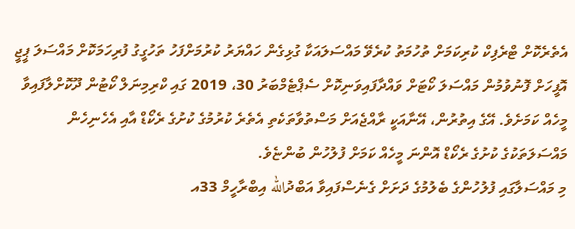އެތެރެކޮށް ޓްރެފިކް ކުރިކަމަށް ތުހުމަތު ކުރެވޭ މައްސަލައަކާ ގުޅިގެން ހައްޔަރު ކުރުމަށްފަހު ތަހުގީގު ފުރިހަމަކޮށް މައްސަލަ ޕީޖީ އޮފީހަށް ފޮނުވުމުން މައްސަލަ ކޯޓަށް ވައްދާފައިވަނިކޮށް ސެޕްޓެމްބަރު 30، 2019 ގައި ކްރިމިނަލް ކޯޓުން ދޫކޮށްލާފައިވާ މީހެއް ކަމަށެވެ. އޭގެ އިތުރުން، އޭނާއަކީ ރާއްޖެއަށް މަސްތުވާތަކެތި އެތެރެ ކުރުމުގެ ކުށުގެ ރެކޯޑް އާއި އެހެނިހެން މައްސަލަތަކުގެ ކުށުގެ ރެކޯޑް އޮންނަ މީހެއް ކަމަށް ފުލުހުން ބުންޏެވެ.
މި މައްސަލާގައި ފުލުހުންގެ ބެލުމުގެ ދަށަށް ގެނެސްފައިވާ އަބްދުالله އިބްރާހީމް 33އ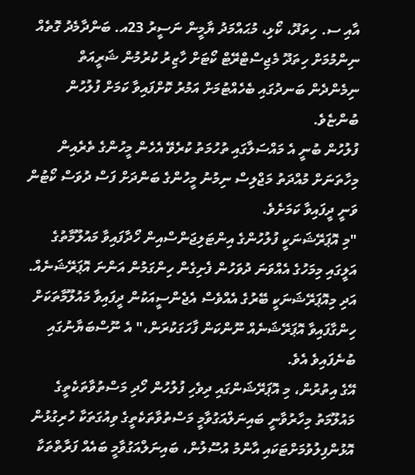އާއި ސ. ހިތަދޫ، ކޯޅި، މުޙައްމަދު ޔާމީން ނަސީރު 23އ. ބަންދާމެދު ގޮތެއް ނިންމުމަށް ހިތަދޫ މެޖިސްޓްރޭޓް ކޯޓަށް ހާޒިރު ކުރުމުން ޝަރީއަތް ނިމެންދެން ބަނދުގައި ބެހެއްޓުމަށް އަމުރު ކޮށްފައިވާ ކަމަށް ފުލުހުން ބުންޏެވެ.
ފުލުހުން ބުނީ އެ މައްސަލާގައި ތުހުމަތު ކުރެވޭ އެހެން މީހުންގެ ތެރެއިން މިހާތަނަށް މުއްދަތު މަޖްލިސް ނިމުނު މީހުންގެ ބަންދަށް ފަސް ދުވަސް ކޯޓުން ވަނީ ދީފައިވާ ކަމަށެވެ.
"މި އޮޕަރޭޝަނަކީ ފުލުހުންގެ އިންޓަލިޖަންސްއިން ހޯދާފައިވާ މައުލޫމާތުގެ އަލީގައި މިމަހުގެ އެއްވަނަ ދުވަހުން ފެށިގެން ހިންގަމުން އަންނަ އޮޕަރޭޝަނެއް. އަދި މިއޮޕަރޭޝަނަކީ ބޭރުގެ އެއްވެސް އެޖެންސީއަކުން ދީފައިވާ މައުލޫމާތަކަށް ހިންގާފައިވާ އޮޕަރޭޝަނެއް ނޫންކަން ފާހަގަކުރަން،" އެ ނޫސްބަޔާނުގައި ބުނެފައިވެ އެވެ.
އޭގެ އިތުރުން، މި އޮޕަރޭޝަންގައި ދިވެހި ފުލުހުން ހޯދި މަސްތުވާތަކެތީގެ މައުލޫމަތު މިހާރުވާނީ ބައިނަލްއަގުވާމީ މަސްތުވާތަކެތީގެ ވިއުގަތަކާ ހުރިގުޅުން އޮޅުންފިލުވުމަށްޓަކައި އާންމު އުސޫލުން، ބައިނަލްއަގުވާމީ ބައެއް ފަރާތްތަކާ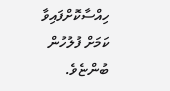ހިއްސާކޮށްފައިވާ ކަމަށް ފުލުހުން ބުންޏެވެ.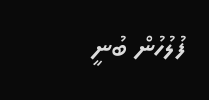ފުލުހުން ބުނީ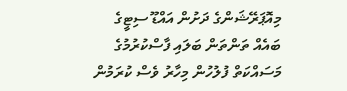މިއޮޕަރޭޝަންގެ ދަށުން އައްޑޫ ސިޓީގެ ބައެއް ތަންތަން ބަލައި ފާސްކުރުމުގެ މަސައްކަތް ފުލުހުން މިހާރު ވެސް ކުރަމުން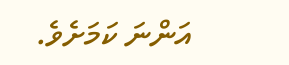އަންނަ ކަމަށެވެ.